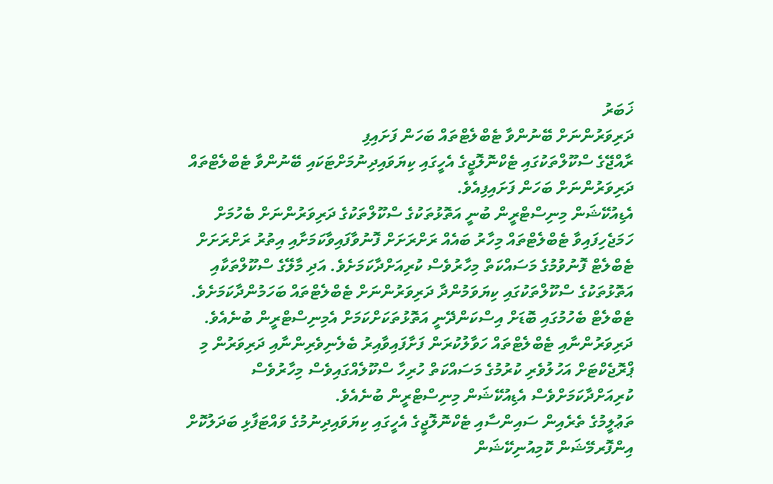ޚަބަރު
ދަރިވަރުންނަށް ބޭނުންވާ ޓެބްލެޓްތައް ބަހަން ފަށައިފި
ރާއްޖޭގެ ސްކޫލްތަކުގައި ޓެކްނޮލޮޖީގެ އެހީގައި ކިޔަވައިދިނުމަށްޓަކައި ބޭނުންވާ ޓެބްލެޓްތައް ދަރިވަރުންނަށް ބަހަން ފަށައިފިއެވެ.
އެޑިއުކޭޝަން މިނިސްޓްރީން ބުނީ އަތޮޅުތަކުގެ ސްކޫލްތަކުގެ ދަރިވަރުންނަށް ބެހުމަށް ހަމަޖެހިފައިވާ ޓެބްލެޓްތައް މިހާރު ބައެއް ރަށްރަށަށް ފޮނުވާފައިވާކަމަށާއި އިތުރު ރަށްރަށަށް ޓެބްލެޓް ފޮނުވުމުގެ މަސައްކަތް މިހާރުވެސް ކުރިއަށްދާކަމަށެވެ. އަދި މާލޭގެ ސްކޫލްތަކާއި އަތޮޅުތަކުގެ ސްކޫލްތަކުގައި ކިޔަވަމުންދާ ދަރިވަރުންނަށް ޓެބްލެޓްތައް ބަހަމުންދާކަމަށެވެ. ޓެބްލެޓް ބެހުމުގައި ބޮޑަށް އިސްކަންދޭނީ އަތޮޅުތަކަށްކަމަށް އެމިނިސްޓްރީން ބުނެއެވެ.
ދަރިވަރުންނާއި ޓެބްލެޓްތައް ހަވާލުކުރަން ފަށާފައިވާއިރު ބެލެނިވެރިންނާއި ދަރިވަރުން މި ޕްރޮޖެކްޓަށް އަހުލުވެރި ކުރުމުގެ މަސައްކަތް ހުރިހާ ސްކޫލެއްގައިވެސް މިހާރުވެސް ކުރިއަށްދާކަމަށްވެސް އެޑިއުކޭޝަން މިނިސްޓްރީން ބުނެއެވެ.
ތަޢުލީމުގެ ތެރެއިން ސައިންސާއި ޓެކްނޮލޮޖީގެ އެހީގައި ކިޔަވައިދިނުމުގެ ވައްޓަފާޅި ބަދަލުކޮށް އިންފޮރމޭޝަން ކޮމިއުނިކޭޝަން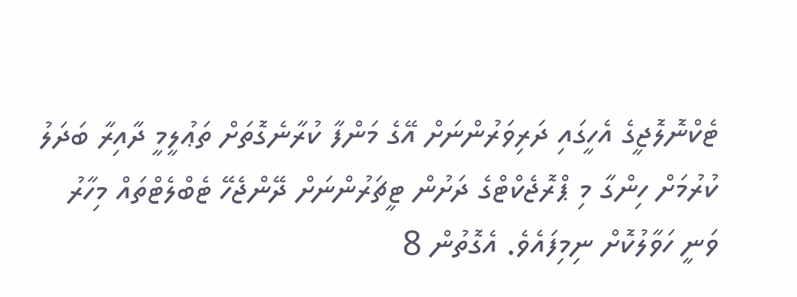ޓެކްނޮލޮޖީގެ އެހީގައި ދަރިވަރުންނަށް އޭގެ މަންފާ ކުރާނެގޮތަށް ތަޢުލީމީ ދާއިރާ ބަދަލު ކުރުމަށް ހިންގާ މި ޕްރޮޖެކްޓްގެ ދަށުން ޓީޗަރުންނަށް ދޭންޖެހޭ ޓެބްލެޓްތައް މިހާރު ވަނީ ހަވާލުކޮށް ނިމިފައެވެ. އެގޮތުން 8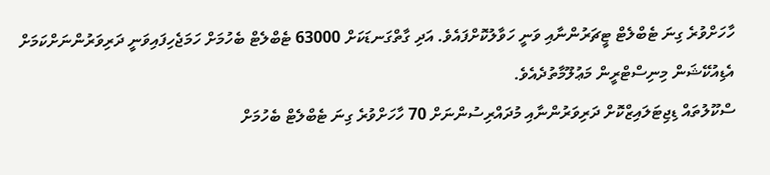ހާހަށްވުރެ ގިނަ ޓެބްލެޓް ޓީޗަރުންނާއި ވަނީ ހަވާލުކޮށްފައެވެ. އަދި ގާތްގަނޑަކަށް 63000 ޓެބްލެޓް ބެހުމަށް ހަމަޖެހިފައިވަނީ ދަރިވަރުންނަށްކަމަށް އެޑިއުކޭޝަން މިނިސްޓްރީން މަޢުލޫމާތުދެއެވެ.
ސްކޫލުތައް ޑިޖިޓަލައިޒްކޮށް ދަރިވަރުންނާއި މުދައްރިސުންނަށް 70 ހާހަށްވުރެ ގިނަ ޓެބްލެޓް ބެހުމަށް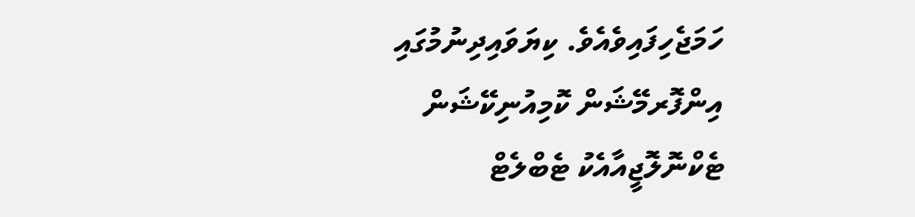ހަމަޖެހިފައިވެއެވެ. ކިޔަވައިދިނުމުގައި އިންފޮރމޭޝަން ކޮމިއުނިކޭޝަން ޓެކްނޮލޮޖީއާއެކު ޓެބްލެޓް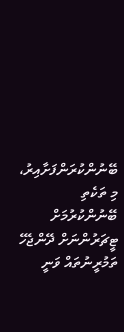ބޭނުންކުރަންފަށާއިރު، މި ތަކެތި ބޭނުންކުރުމަށް ޓީޗަރުންނަށް ދޭންޖެހޭ ތަމުރީނުތައް ވަނީ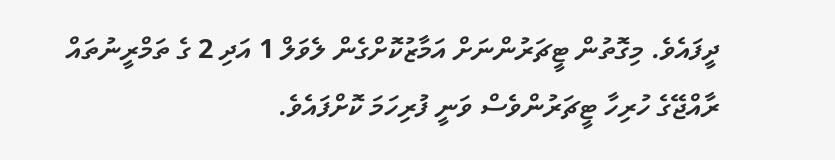ދީފައެވެ. މިގޮތުން ޓީޗަރުންނަށް އަމާޒުކޮށްގެން ލެވަލް 1 އަދި 2 ގެ ތަމްރީނުތައް ރާއްޖޭގެ ހުރިހާ ޓީޗަރުންވެސް ވަނީ ފުރިހަމަ ކޮށްފައެވެ.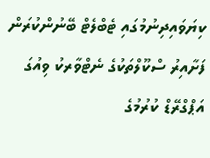ކިޔަވައިދިނުމުގައި ޓެބްލެޓް ބޭނުންކުރަން ފަށާއިރު ސްކޫލްތަކުގެ ނެޓްވާރކު ވިއުގަ އަޕްގްރޭޑް ކުރުމުގެ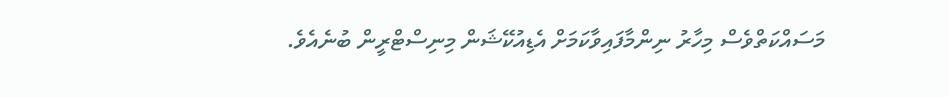މަސައްކަތްވެސް މިހާރު ނިންމާފައިވާކަމަށް އެޑިއުކޭޝަން މިނިސްޓްރީން ބުނެއެވެ.